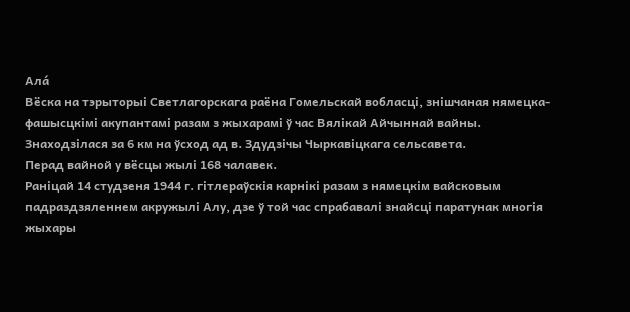Ала́
Вёска на тэрыторыі Светлагорскага раёна Гомельскай вобласці, знішчаная нямецка-фашысцкімі акупантамі разам з жыхарамі ў час Вялікай Айчыннай вайны.
Знаходзілася за 6 км на ўсход ад в. Здудзічы Чыркавіцкага сельсавета.
Перад вайной у вёсцы жылі 168 чалавек.
Раніцай 14 студзеня 1944 г. гітлераўскія карнікі разам з нямецкім вайсковым падраздзяленнем акружылі Алу, дзе ў той час спрабавалі знайсці паратунак многія жыхары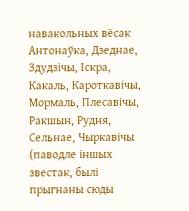навакольных вёсак Антонаўка, Дзеднае, Здудзічы, Іскра, Какаль, Кароткавічы, Мормаль, Плесавічы, Ракшын, Рудня, Сельнае, Чыркавічы (паводле іншых звестак, былі прыгнаны сюды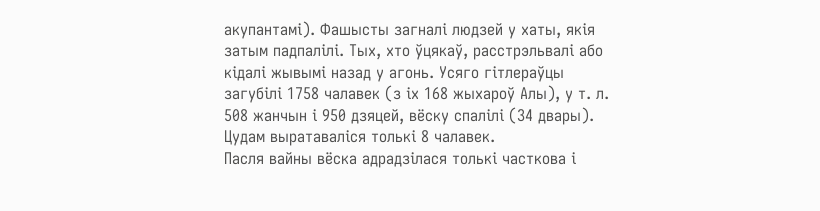акупантамі). Фашысты загналі людзей у хаты, якія затым падпалілі. Тых, хто ўцякаў, расстрэльвалі або кідалі жывымі назад у агонь. Усяго гітлераўцы загубілі 1758 чалавек (з іх 168 жыхароў Алы), у т. л. 508 жанчын і 950 дзяцей, вёску спалілі (34 двары). Цудам выратаваліся толькі 8 чалавек.
Пасля вайны вёска адрадзілася толькі часткова і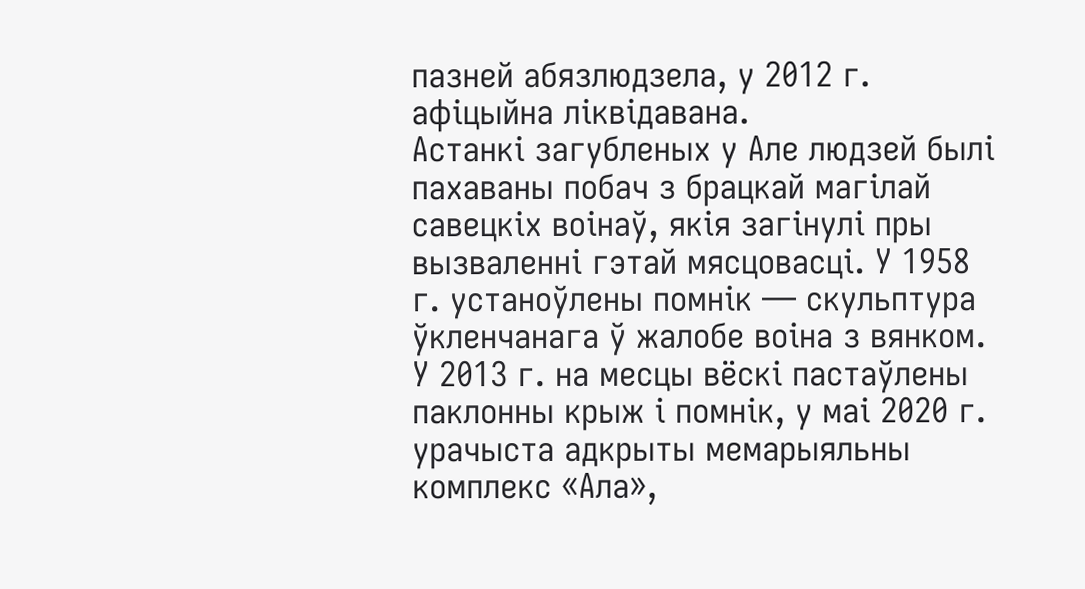пазней абязлюдзела, у 2012 г. афіцыйна ліквідавана.
Астанкі загубленых у Але людзей былі пахаваны побач з брацкай магілай савецкіх воінаў, якія загінулі пры вызваленні гэтай мясцовасці. У 1958 г. устаноўлены помнік — скульптура ўкленчанага ў жалобе воіна з вянком. У 2013 г. на месцы вёскі пастаўлены паклонны крыж і помнік, у маі 2020 г. урачыста адкрыты мемарыяльны комплекс «Ала»,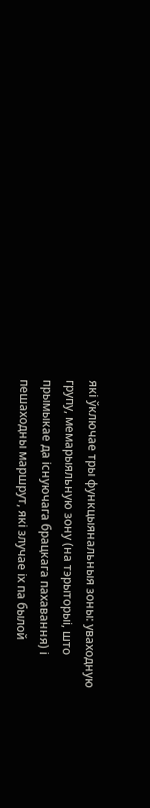які ўключае тры функцыянальныя зоны: уваходную групу, мемарыяльную зону (на тэрыторыі, што прымыкае да існуючага брацкага пахавання) і пешаходны маршрут, які злучае іх па былой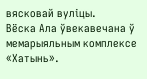вясковай вуліцы.
Вёска Ала ўвекавечана ў мемарыяльным комплексе «Хатынь».